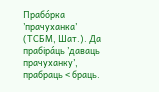Прабо́рка ’прачуханка’ (ТСБМ, Шат.). Да прабіра́ць ’даваць прачуханку’, прабраць < браць.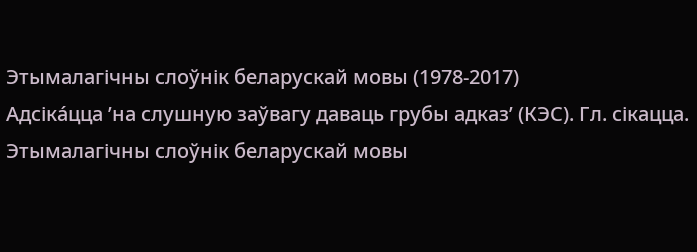Этымалагічны слоўнік беларускай мовы (1978-2017)
Адсіка́цца ’на слушную заўвагу даваць грубы адказ’ (КЭС). Гл. сікацца.
Этымалагічны слоўнік беларускай мовы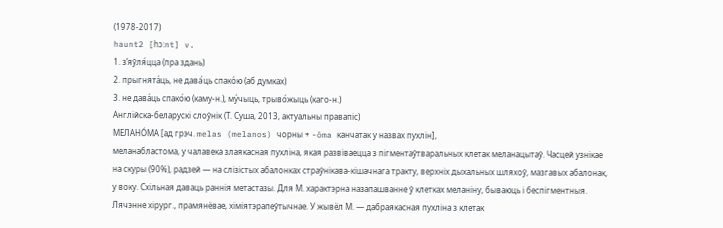(1978-2017)
haunt2 [hɔ:nt] v.
1. з’яўля́цца (пра здань)
2. прыгнята́ць, не дава́ць спако́ю (аб думках)
3. не дава́ць спако́ю (каму-н.), му́чыць, трыво́жыць (каго-н.)
Англійска-беларускі слоўнік (Т. Суша, 2013, актуальны правапіс)
МЕЛАНО́МА [ад грэч. melas (melanos) чорны + -ōma канчатак у назвах пухлін],
меланабластома, у чалавека злаякасная пухліна, якая развіваецца з пігментаўтваральных клетак меланацытаў. Часцей узнікае на скуры (90%), радзей — на слізістых абалонках страўнікава-кішачнага тракту, верхніх дыхальных шляхоў, мазгавых абалонак, у воку. Схільная даваць раннія метастазы. Для М. характэрна назапашванне ў клетках меланіну, бываюць і беспігментныя. Лячэнне хірург., прамянёвае, хіміятэрапеўтычнае. У жывёл М. — дабраякасная пухліна з клетак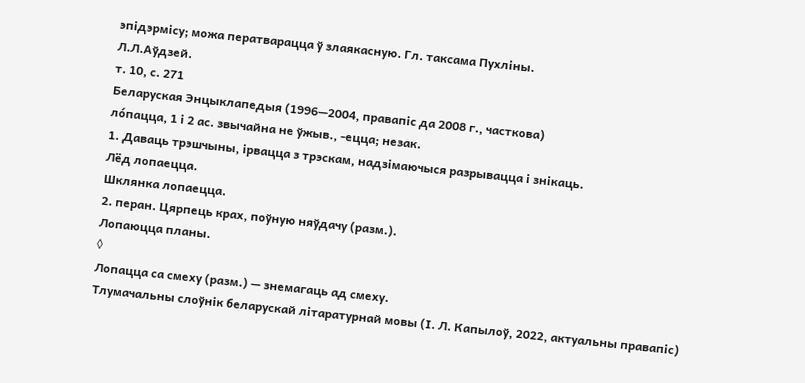эпідэрмісу; можа ператварацца ў злаякасную. Гл. таксама Пухліны.
Л.Л.Аўдзей.
т. 10, с. 271
Беларуская Энцыклапедыя (1996—2004, правапіс да 2008 г., часткова)
ло́пацца, 1 і 2 ас. звычайна не ўжыв., -ецца; незак.
1. Даваць трэшчыны, ірвацца з трэскам, надзімаючыся разрывацца і знікаць.
Лёд лопаецца.
Шклянка лопаецца.
2. перан. Цярпець крах, поўную няўдачу (разм.).
Лопаюцца планы.
◊
Лопацца са смеху (разм.) — знемагаць ад смеху.
Тлумачальны слоўнік беларускай літаратурнай мовы (І. Л. Капылоў, 2022, актуальны правапіс)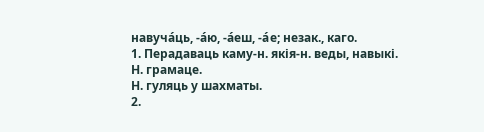навуча́ць, -а́ю, -а́еш, -а́е; незак., каго.
1. Перадаваць каму-н. якія-н. веды, навыкі.
Н. грамаце.
Н. гуляць у шахматы.
2.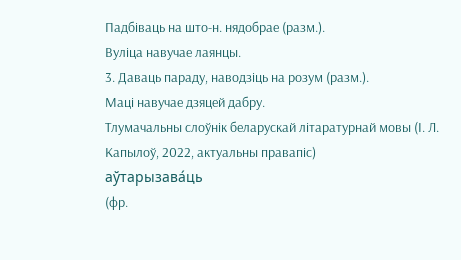Падбіваць на што-н. нядобрае (разм.).
Вуліца навучае лаянцы.
3. Даваць параду, наводзіць на розум (разм.).
Маці навучае дзяцей дабру.
Тлумачальны слоўнік беларускай літаратурнай мовы (І. Л. Капылоў, 2022, актуальны правапіс)
аўтарызава́ць
(фр.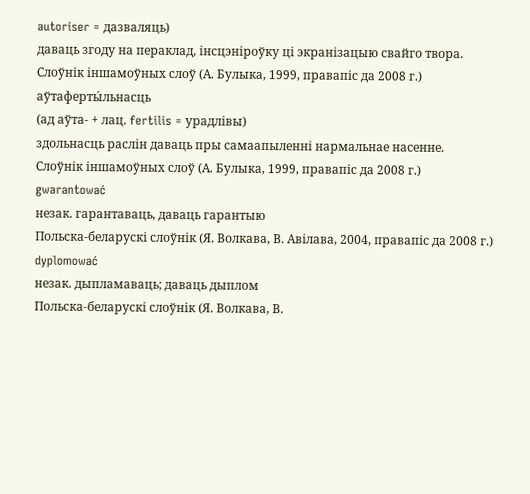autoriser = дазваляць)
даваць згоду на пераклад, інсцэніроўку ці экранізацыю свайго твора.
Слоўнік іншамоўных слоў (А. Булыка, 1999, правапіс да 2008 г.)
аўтаферты́льнасць
(ад аўта- + лац. fertilis = урадлівы)
здольнасць раслін даваць пры самаапыленні нармальнае насенне.
Слоўнік іншамоўных слоў (А. Булыка, 1999, правапіс да 2008 г.)
gwarantować
незак. гарантаваць, даваць гарантыю
Польска-беларускі слоўнік (Я. Волкава, В. Авілава, 2004, правапіс да 2008 г.)
dyplomować
незак. дыпламаваць; даваць дыплом
Польска-беларускі слоўнік (Я. Волкава, В.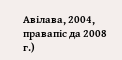Авілава, 2004, правапіс да 2008 г.)